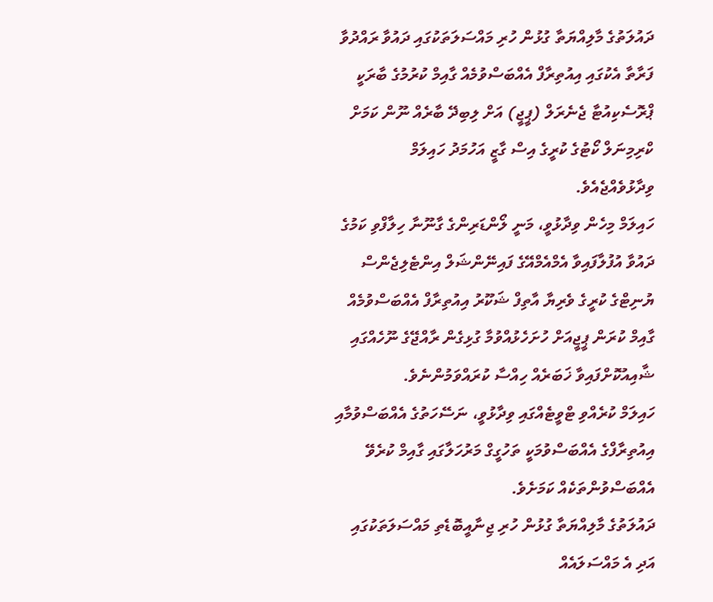ދައުލަތުގެ މާލިއްޔަތާ ގުޅުން ހުރި މައްސަލަތަކުގައި ދައުވާ ރައްދުވާ ފަރާތާ އެކުގައި އިއުތިރާފް އެއްބަސްވުމެއް ގާއިމް ކުރުމުގެ ބާރަކީ ޕްރޮސެކިއުޓާ ޖެނެރަލް (ޕީޖީ) އަށް ލިބިދޭ ބާރެއް ނޫން ކަމަށް ކްރިމިނަލް ކޯޓުގެ ކުރީގެ އިސް ގާޒީ އަހުމަދު ހައިލަމް ވިދާޅުވެއްޖެއެވެ.
ހައިލަމް މިހެން ވިދާޅުވީ، މަނީ ލޯންޑަރިންގެ ގާނޫނާ ހިލާފްވި ކަމުގެ ދައުވާ އުފުލާފައިވާ އެމްއެމްއޭގެ ފައިނޭންޝަލް އިންޓެލިޖެންސް ޔުނިޓްގެ ކުރީގެ ވެރިޔާ އާތިފް ޝަކޫރު އިއުތިރާފް އެއްބަސްވުމެއް ގާއިމް ކުރަން ޕީޖީއަށް ހުށަހެޅުއްވުމާ ގުޅިގެން ރާއްޖޭގެ ނޫހެއްގައި ޝާއިއުކޮށްފައިވާ ޚަބަރެއް ހިއްސާ ކުރައްވަމުންނެވެ.
ހައިލަމް ކުރެއްވި ޓްވީޓެއްގައި ވިދާޅުވީ، ނަސޭހަތުގެ އެއްބަސްވުމާއި އިއުތިރާފްގެ އެއްބަސްވުމަކީ ތަހުގީގް މަރުހަލާގައި ގާއިމް ކުރެވޭ އެއްބަސްވުންތަކެއް ކަމަށެވެ.
ދައުލަތުގެ މާލިއްޔަތާ ގުޅުން ހުރި ޖިނާއީބޮޑެތި މައްސަލަތަކުގައި އަދި އެ މައްސަލައެއް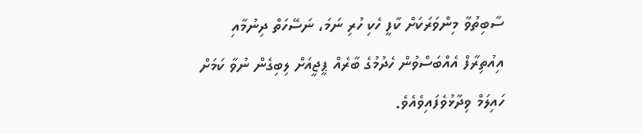ސާބިތުވާ މިންވަރަކަށް ކާފީ ހެކި ހުރި ނަމަ، ނަސޭހަތް ދިނުމާއި އިއުތިރާފް އެއްބަސްވުން ހެދުމުގެ ބާރެއް ޕީޖީއަށް ލިބިގެން ނުވާ ކަމަށް ހައިލަމް ވިދާޅުވެފައިވެއެވެ.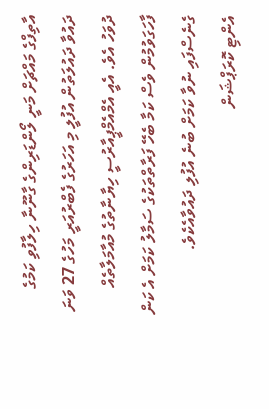އާތިފްގެ މައްޗަށް މަނީ ލޯންޑަރިންގެ ގާނޫނާ ހިލާފުވި ކަމުގެ ދައުވާ ދައުލަތުން އުފުލީ މި އަހަރުގެ ފެބްރުއަރީ މަހުގެ 27 ވަނަ ދުވަހު އެވެ. އެއީ އެމްއެމްޕީއާރުސީ ހިޔާނާތުގެ މުއާމަލާތެއް ފާހަގަވުމުން ވެސް ކަމާ ބެހޭ ފަރާތްތަކުގެ ސަމާލު ކަމަށް އެ ކަން ގެނެސްފައި ނުވާ ކަމަށް ބުނެ އުފުލި ދައުވާއެކެވެ.
އެންޓި ކޮރަޕްޝަން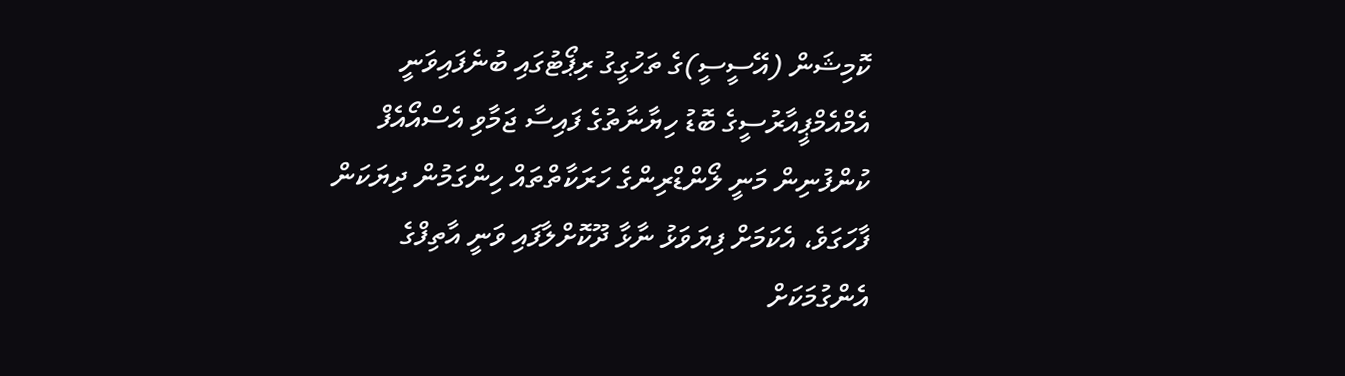ކޮމިޝަން (އޭސީސީ)ގެ ތަހުގީގު ރިޕޯޓުގައި ބުނެފައިވަނީ އެމްއެމްޕީއާރުސީގެ ބޮޑު ހިޔާނާތުގެ ފައިސާ ޖަމާވި އެސްއޯއެފް ކުންފުނިން މަނީ ލޯންޑްރިންގެ ހަރަކާތްތައް ހިންގަމުން ދިޔަކަން ފާހަގަވެ، އެކަމަށް ފިޔަވަޅު ނާޅާ ދޫކޮށްލާފައި ވަނީ އާތިފްގެ އެންގުމަކަށް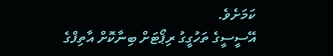ކަމަށެވެ.
އޭސީސީގެ ތަހުގީގު ރިޕޯޓަށް ބިނާކޮށް އާތިފްގެ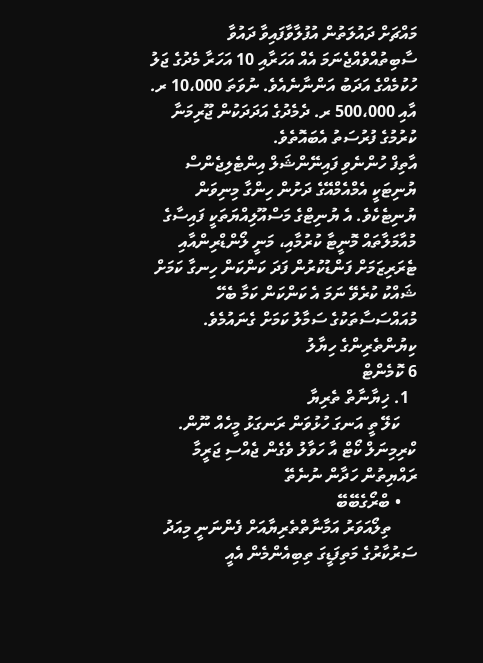މައްޗަށް ދައުލަތުން އުފުލާވާފައިވާ ދައުވާ ސާބިތުއްވެއްޖެނަމަ އެއް އަހަރާއި 10 އަހަރާ މެދުގެ ޖަލު ހުކުމެއްގެ އަދަބު އަންނާނެއެވެ. ނުވަތަ 10،000 ރ. އާއި 500،000 ރ. ދެމެދުގެ އަދަދަކުން ޖޫރިމަނާ ކުރުމުގެ ފުރުސަތު އެބައޮތެވެ.
އާތިފް ހުންނެވި ފައިނޭންޝަލް އިންޓެލިޖެންސް ޔުނިޓަކީ އެމްއެމްއޭގެ ދަށުން ހިންގާ މިނިވަން ޔުނިޓެކެވެ. އެ ޔުނިޓްގެ މަސްއޫލިއްޔަތަކީ ފައިސާގެ މުއާމަލާތައް މޮނީޓާ ކުރުމާއި، މަނީ ލޯންޑްރިންއާއި ޓެރަރިޒަމަށް ފަންޑުކުރުން ފަދަ ކަންކަން ހިނގާ ކަމަށް ޝައްކު ކުރެވޭ ނަމަ އެ ކަންކަން ކަމާ ބެހޭ މުއައްސަސާތަކުގެ ސަމާލު ކަމަށް ގެނައުމެވެ.
ކިޔުންތެރިންގެ ހިޔާލު
6 ކޮމެންޓް
  1. ޚިޔާނާތް ތެރިޔާ
    ކަލޭ ތީ އަނގަ ހުޅުވަން ރަނގަޅު މީހެއް ނޫން. ކްރިމިނަލް ކޯޓް އާ ހަވާލު ވެގެން ޖެއްސި ޖަރީމާ ރައްޔިތުން ހަދާން ނުނެތޭ
    • ބްރޯގެބޭބޭ
      ތިލޯއަވަރު އަމާނާތްތެރިޔާއަށް ފެންނަނީ މިއަދު ސަރުކާރުގެ މަތިފަޑީގަ ތިބިއެންމެން އެއީ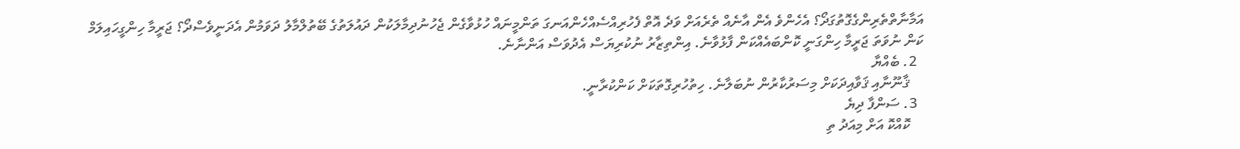އަމާނާތްތެރިންގެގޮތުގަދޯ؟ އެހެންވެ އެން އާނެއް ތެރެއަށް ވަދެ އޮތް ފެހުރިއްސެއްހެންއަނގަ ތަންމީނައް ހުޅުވާގެން ޖެހުނުދިމާލަކުން ދައުލަތުގެ ބޭތުލްމާލު ދަވަމުން އެދަނީވެސްދޯ؟ ޖަރީމާ ހިންގީހައިލަމް ކަން ނުވަތަ ޖަރީމާ ހިންގަނީ ކޮންބައެއްކަން ފާޅުވާނެ. އިންތިޒާރު ނުކުރިޔަސް އެދުވަސް އަންނާނެ.
  2. ބެއްޔާ
    ޤާނޫނާއި ޤަވާއިދަކަށް މިސަރުކާރުން ނުބަލާނެ. ހިތުހުރިގޮތަކަށް ކަންކުރާނީ.
  3. ސަންފާ ދިޔެ
    ކޮއްކޮ އަށް މިއަދު ތި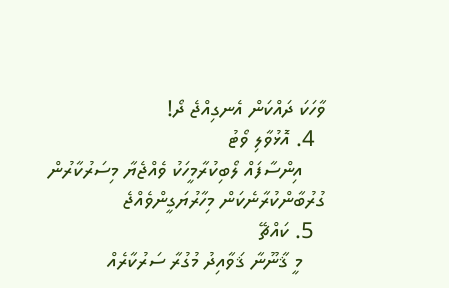ވާހަކަ ދައްކަން އެނގިއްޖެ ދޯ!
  4. އޮޅުވާލި ވޯޓު
    އިންސާފައް ލޯބިކުރާމީހަކު ވެއްޖެޔާ މިސަރުކާރުން ގުރުބާންކުރާނެކަން މިހާރުޔަގީންވެއްޖެ
  5. ކައްޗޭ
    މީ ޤާނޫނާ ޤަވާއިދު މުގުރާ ސަރުކާރެއް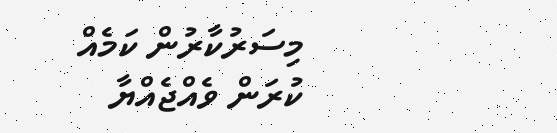މިސަރުކާރުން ކަމެއް ކުރަން ވެއްޖެއްޔާ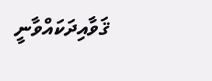ޤަވާއިދަކައްވާނީ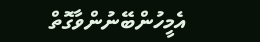އެމީހުންބޭނުންވާގޮތް